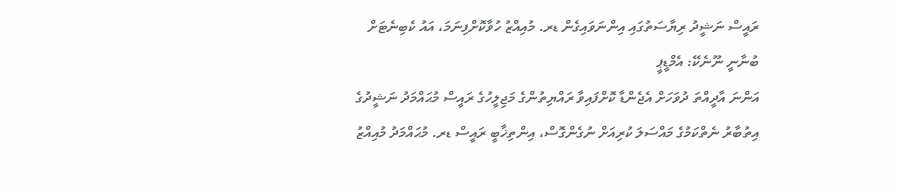ރައީސް ނަޝީދު ރިޔާސަތުގައި އިންނަވައިގެން ޑރ. މުއިއްޒު ހުވާކޮށްފިނަމަ، އައު ކެބިނެޓަށް ބުނާނީ ނޫނެކޭ: އެމްޑީޕީ
އަންނަ އާދީއްތަ ދުވަހަށް އެޖެންޑާ ކޮށްފައިވާ ރައްޔިތުންގެ މަޖިލީހުގެ ރައީސް މުޙައްމަދު ނަޝީދުގެ އިތުބާރު ނެތްކަމުގެ މައްސަލަ ކުރިއަށް ނުގެންގޮސް، އިންތިޚާބީ ރައީސް ޑރ. މުޙައްމަދު މުއިއްޒު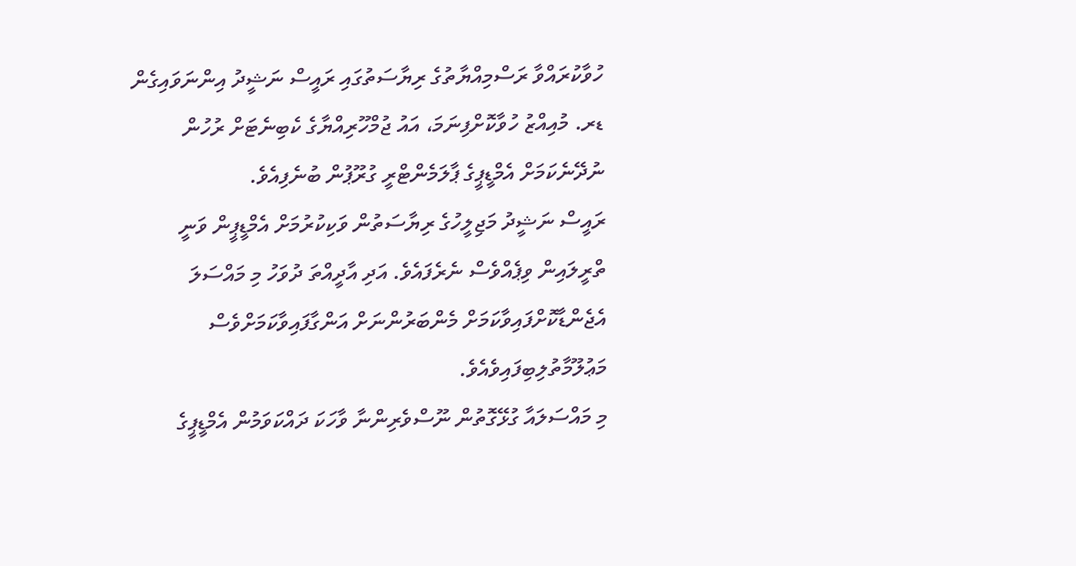ހުވާކުރައްވާ ރަސްމިއްޔާތުގެ ރިޔާސަތުގައި ރައީސް ނަޝީދު އިންނަވައިގެން ޑރ. މުއިއްޒު ހުވާކޮށްފިނަމަ، އައު ޖުމްހޫރިއްޔާގެ ކެބިނެޓަށް ރުހުން ނުދޭނެކަމަށް އެމްޑީޕީގެ ޕާލަމެންޓްރީ ގުރޫޕުން ބުނެފިއެވެ.
ރައީސް ނަޝީދު މަޖިލީހުގެ ރިޔާސަތުން ވަކިކުރުމަށް އެމްޑީޕީން ވަނީ ތްރީލައިން ވިޕެއްވެސް ނެރެފައެވެ. އަދި އާދީއްތަ ދުވަހު މި މައްސަލަ އެޖެންޑާކޮށްފައިވާކަމަށް މެންބަރުންނަށް އަންގާފައިވާކަމަށްވެސް މަޢުލޫމާތުލިބިފައިވެއެވެ.
މި މައްސަލައާ ގުޅޭގޮތުން ނޫސްވެރިންނާ ވާހަކަ ދައްކަވަމުން އެމްޑީޕީގެ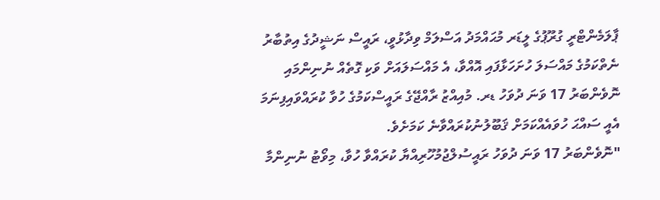ޕާލަމެންޓްރީ ގުރޫޕުގެ ލީޑަރ މުޙައްމަދު އަސްލަމް ވިދާޅުވީ، ރައީސް ނަޝީދުގެ އިތުބާރު ނެތްކަމުގެ މައްސަލަ ހުށަހަޅާފައި އޮއްވާ، އެ މައްސަލައަށް ވަކި ގޮތެއް ނުނިންމައި ނޮވެންބަރު 17 ވަނަ ދުވަހު ޑރ. މުއިއްޒު ރާއްޖޭގެ ރައީސްކަމުގެ ހުވާ ކުރައްވައިފިނަމަ އެއީ ސައްޙަ ހުވައެއްކަމަށް ޤަބޫލުނުކުރައްވާނެ ކަމަށެވެ.
"ނޮވެންބަރު 17 ވަނަ ދުވަހު ރައީސުލްޖުމުހޫރިއްޔާ ކުރައްވާ ހުވާ، މިވޯޓު ނުނިންމާ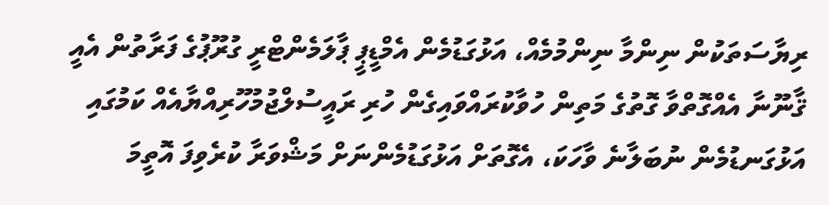ރިޔާސަތަކުން ނިންމާ ނިންމުމެއް، އަޅުގަޑުމެން އެމްޑީޕީ ޕާލަމެންޓްރީ ގުރޫޕުގެ ފަރާތުން އެއީ ޤާނޫނާ އެއްގޮތްވާ ގޮތުގެ މަތިން ހުވާކުރައްވައިގެން ހުރި ރައީސުލްޖުމުހޫރިއްޔާއެއް ކަމުގައި އަޅުގަނޑުމެން ނުބަލާނެ ވާހަކަ، އެގޮތަށް އަޅުގަޑުމެންނަށް މަޝްވަރާ ކުރެވިފަ އޮތީމަ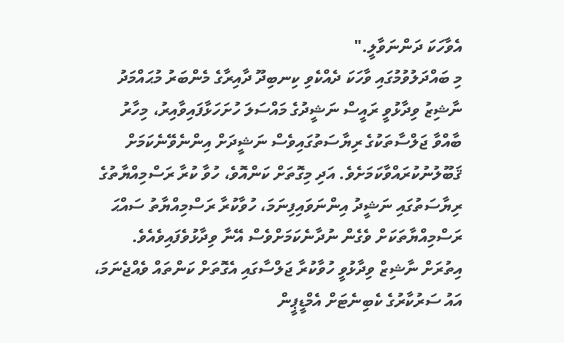އެވާހަކަ ދަންނަވާލީ."
މި ބައްދަލުވުމުގައި ވާހަކަ ދެއްކެވި ކިނބިދޫ ދާއިރާގެ މެންބަރު މުޙައްމަދު ނާޝިޒު ވިދާޅުވީ ރައީސް ނަޝީދުގެ މައްސަލަ ހުށަހަޅާފައިވާއިރު، މިހާރު ބާއްވާ ޖަލްސާތަކުގެ ރިޔާސަތުގައިވެސް ނަޝީދަށް އިންނެވޭނެކަމަށް ޤަބޫލުނުކުރައްވާކަމަށެވެ. އަދި މިގޮތަށް ކަންއޮވެ، ހުވާ ކުރާ ރަސްމިއްޔާތުގެ ރިޔާސަތުގައި ނަޝީދު އިންނަވައިފިނަމަ، ހުވާކުރާ ރަސްމިއްޔާތު ސައްޙަ ރަސްމިއްޔާތަކަށް ވެގެން ނުދާނެކަމަށްވެސް އޭނާ ވިދާޅުވެފައިވެއެވެ.
އިތުރަށް ނާޝިޒް ވިދާޅުވީ ހުވާކުރާ ޖަލްސާގައި އެގޮތަށް ކަންތައް ވެއްޖެނަމަ، އައު ސަރުކާރުގެ ކެބިނެޓަށް އެމްޑީޕީން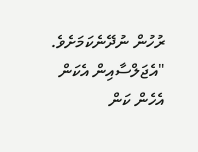ރުހުން ނުދޭނެކަމަށެވެ.
"އެޖަލްސާއިން އެކަން އެހެން ކަން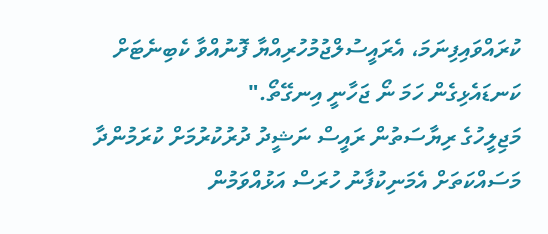ކުރައްވައިފިނަމަ، އެރައީސުލްޖުމުހުރިއްޔާ ފޮނުއްވާ ކެބިނެޓަށް ކަނޑައެޅިގެން ހަމަ ނޯ ޖަހާނީ އިނގޭތޯ."
މަޖިލީހުގެ ރިޔާސަތުން ރައީސް ނަޝީދު ދުރުކުރުމަށް ކުރަމުންދާ މަސައްކަތަށް އެމަނިކުފާނު ހުރަސް އަޅުއްވަމުން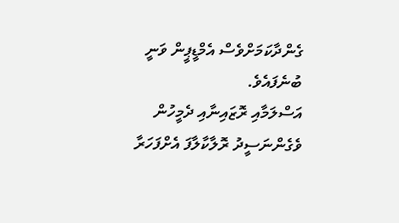ގެންދާކަމަށްވެސް އެމްޑީޕީން ވަނީ ބުނެފައެވެ.
އަސްލަމާއި ރޮޒައިނާއި ދެމީހުން ވެގެންނަސީދު ރޮލާކާލާފަ އެށްފަހަރާ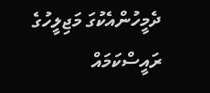ދެމީހުންއެކުގަ މަޖިލީހުގެ ރައީސްކަމައް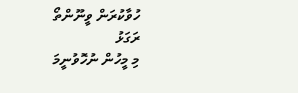ހުވާކުރަން ވީނޫންތޯ
ރަގަޅު
މި މީހުން ނުހޮވުނީމަ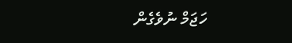ހަޖަމް ނުވެގެން